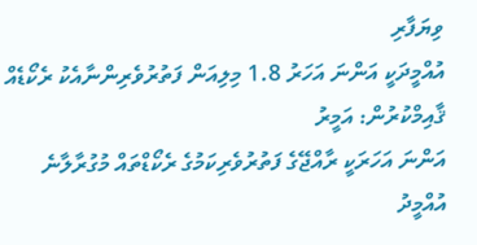ވިޔަފާރި
އުއްމީދަކީ އަންނަ އަހަރު 1.8 މިލިއަން ފަތުރުވެރިންނާއެކު ރެކޯޑެއް ޤާއިމްކުރުން: އަމީރު
އަންނަ އަހަރަކީ ރާއްޖޭގެ ފަތުރުވެރިކަމުގެ ރެކޯޑްތައް މުގުރާލާނެ އުއްމީދު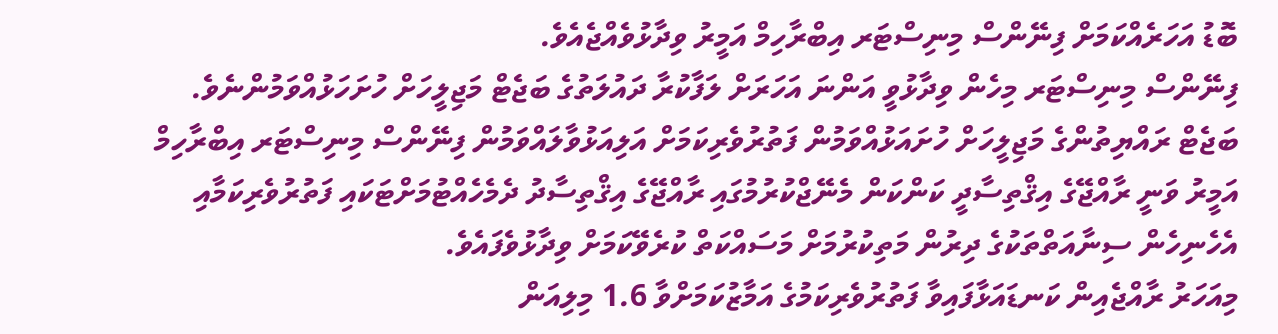ބޮޑު އަހަރެއްކަމަށް ފިނޭންސް މިނިސްޓަރ އިބްރާހިމް އަމީރު ވިދާޅުވެއްޖެއެވެ.
ފިނޭންސް މިނިސްޓަރ މިހެން ވިދާޅުވީ އަންނަ އަހަރަށް ލަފާކުރާ ދައުލަތުގެ ބަޖެޓް މަޖިލީހަށް ހުށަހަޅުއްވަމުންނެވެ.
ބަޖެޓް ރައްޔިތުންގެ މަޖިލީހަށް ހުށައަޅުއްވަމުން ފަތުރުވެރިކަމަށް އަލިއަޅުވާލައްވަމުން ފިނޭންސް މިނިސްޓަރ އިބްރާހިމް އަމީރު ވަނީ ރާއްޖޭގެ އިޤްތިސާދީ ކަންކަން މެނޭޖްކުރުމުގައި ރާއްޖޭގެ އިޤްތިސާދު ދެމެހެއްޓުމަށްޓަކައި ފަތުރުވެރިކަމާއި އެހެނިހެން ސިނާއަތްތަކުގެ ދިރުން މަތިކުރުމަށް މަސައްކަތް ކުރެވޭކަމަށް ވިދާޅުވެފައެވެ.
މިއަހަރު ރާއްޖެއިން ކަނޑައަޅާފައިވާ ފަތުރުވެރިކަމުގެ އަމާޒުކަމަށްވާ 1.6 މިލިއަން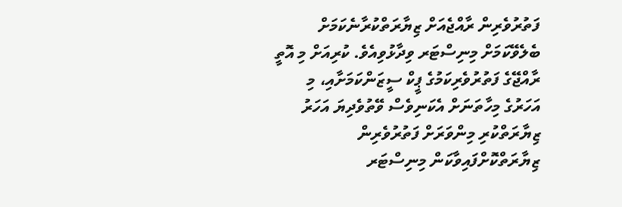ފަތުރުވެރިން ރާއްޖެއަށް ޒިޔާރަތްކުރާނެކަމަށް ބެލެވޭކަމަށް މިނިސްޓަރ ވިދާޅުވިއެވެ. ކުރިއަށް މި އޮތީ ރާއްޖޭގެ ފަތުރުވެރިކަމުގެ ޕީކް ސީޒަންކަމަށާއި، މި އަހަރުގެ މިހާތަނަށް އެކަނިވެސް ވޭތުވެދިޔަ އަހަރު ޒިޔާރަތްކުރި މިންވަރަށް ފަތުރުވެރިން ޒިޔާރަތްކޮށްފައިވާކަން މިނިސްޓަރ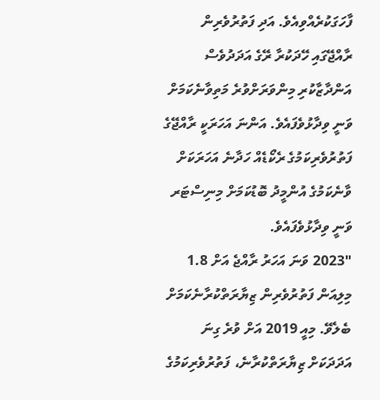ފާހަގަކުރެއްވިއެވެ. އަދި ފަތުރުވެރިން ރާއްޖޭގައި ހޭދަކުރާ ރޭގެ އަދަދުވެސް އަންދާޒާކުރި މިންވަރަށްވުރެ މަތިވާނެކަމަށް ވަނީ ވިދާޅުވެފައެވެ. އަންނަ އަހަރަކީ ރާއްޖޭގެ ފަތުރުވެރިކަމުގެ ރެކޯޑެއް ހަދާނެ އަހަރަކަށް ވާނެކަމުގެ އުންމީދު ބޮޑުކަމަށް މިނިސްޓަރ ވަނީ ވިދާޅުވެފައެވެ.
"2023 ވަނަ އަހަރު ރާއްޖެ އަށް 1.8 މިލިއަން ފަތުރުވެރިން ޒިޔާރަތްކުރާނެކަމަށް ބެލެވޭ. މިއީ 2019 އަށް ވުރެ ގިނަ އަދަދަކަށް ޒިޔާރަތްކުރާނެ، ފަތުރުވެރިކަމުގެ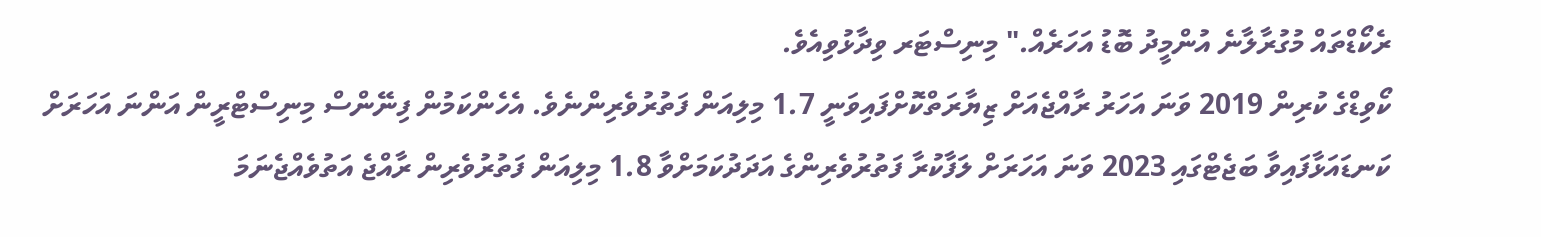ރެކޯޑްތައް މުގުރާލާނެ އުންމީދު ބޮޑު އަހަރެއް." މިނިސްޓަރ ވިދާޅުވިއެވެ.
ކޯވިޑްގެ ކުރިން 2019 ވަނަ އަހަރު ރާއްޖެއަށް ޒިޔާރަތްކޮށްފައިވަނީ 1.7 މިލިއަން ފަތުރުވެރިންނެވެ. އެހެންކަމުން ފިނޭންސް މިނިސްޓްރީން އަންނަ އަހަރަށް ކަނޑައަޅާފައިވާ ބަޖެޓްގައި 2023 ވަނަ އަހަރަށް ލަފާކުރާ ފަތުރުވެރިންގެ އަދަދުކަމަށްވާ 1.8 މިލިއަން ފަތުރުވެރިން ރާއްޖެ އަތުވެއްޖެނަމަ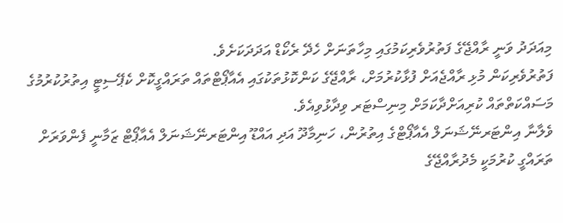މިއަދަދު ވަނީ ރާއްޖޭގެ ފަތުރުވެރިކަމުގައި މިހާތަނަށް ހެދޭ ރެކޯޑް އަދަދަކަށެވެ.
ފަތުރުވެރިކަން މުޅި ރާއްޖެއަށް ފުޅާކުރުމަށް، ރާއްޖޭގެ ކަންކޮޅުތަކުގައި އެއާޕޯޓްތައް ތަރައްގީކޮށް ކެޕޭސިޓީ އިތުރުކުރުމުގެ މަސައްކަތްތައް ކުރިއަށްދާކަމަށް މިނިސްޓަރ ވިދާޅުވިއެވެ.
ވެލާނާ އިންޓަރނޭޝަނަލް އެއާޕޯޓްގެ އިތުރުން، ހަނިމާދޫ އަދި އައްޑޫ އިންޓަރނޭޝަނަލް އެއާޕޯޓް ޒަމާނީ ފެންވަރަށް ތަރައްގީ ކުރުމަކީ މެދުރާއްޖޭގެ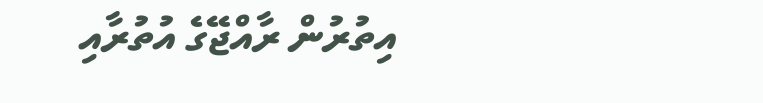އިތުރުން ރާއްޖޭގެ އުތުރާއި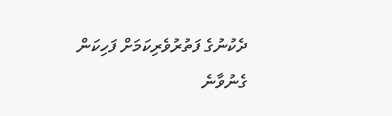ދެކުނުގެ ފަތުރުވެރިކަމަށް ފަހިކަން ގެނުވާނެ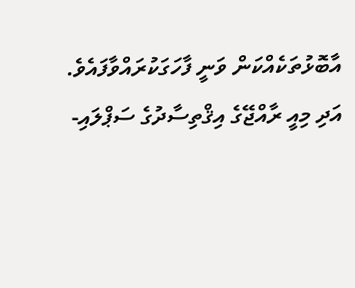އާބޮޅުތަކެއްކަން ވަނީ ފާހަގަކުރައްވާފައެވެ. އަދި މިއީ ރާއްޖޭގެ އިޤްތިސާދުގެ ސަޕްލައި-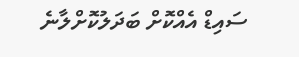ސައިޑް އެއްކޮށް ބަދަލުކޮށްލާނެ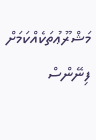މަޝްރޫޢުތަކެއްކަމަށް ފިނޭންސް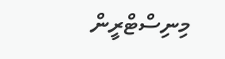މިނިސްޓްރީން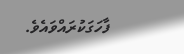ފާހަގަކުރައްވައެވެ.